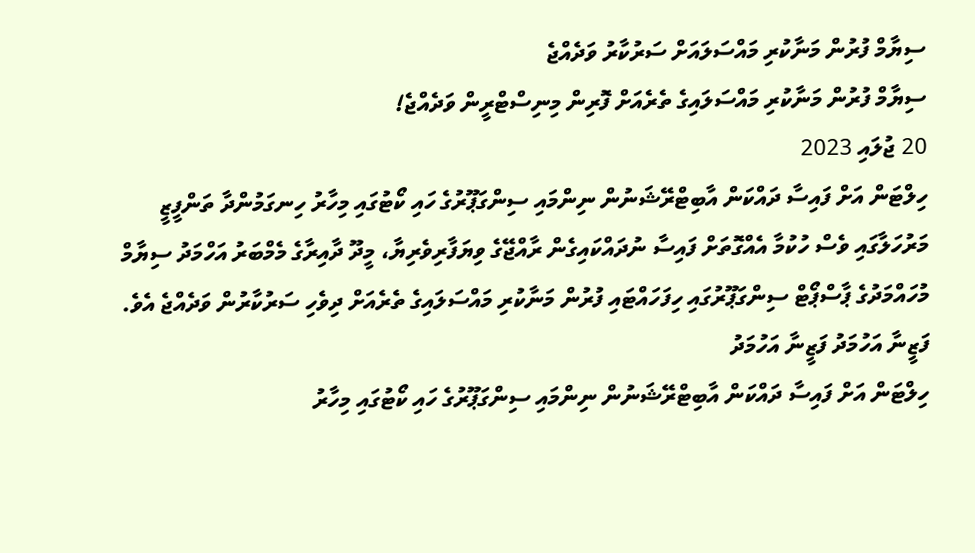ސިޔާމް ފުރުން މަނާކުރި މައްސަލައަށް ސަރުކާރު ވަދެއްޖެ
ސިޔާމް ފުރުން މަނާކުރި މައްސަލައިގެ ތެރެއަށް ފޮރިން މިނިސްޓްރީން ވަދެއްޖެ!
20 ޖުލައި 2023
ހިލްޓަން އަށް ފައިސާ ދައްކަން އާބިޓްރޭޝަނުން ނިންމައި ސިންގަޕޫރުގެ ހައި ކޯޓުގައި މިހާރު ހިނގަމުންދާ ތަންފީޒީ މަރުހަލާގައި ވެސް ހުކުމާ އެއްގޮތަށް ފައިސާ ނުދައްކައިގެން ރާއްޖޭގެ ވިޔަފާރިވެރިޔާ، މީދޫ ދާއިރާގެ މެމްބަރު އަހްމަދު ސިޔާމް މުހައްމަދުގެ ޕާސްޕޯޓް ސިންގަޕޫރުގައި ހިފަހައްޓައި ފުރުން މަނާކުރި މައްސަލައިގެ ތެރެއަށް ދިވެހި ސަރުކާރުން ވަދެއްޖެ އެވެ.
ފަޒީނާ އަހުމަދު ފަޒީނާ އަހުމަދު
ހިލްޓަން އަށް ފައިސާ ދައްކަން އާބިޓްރޭޝަނުން ނިންމައި ސިންގަޕޫރުގެ ހައި ކޯޓުގައި މިހާރު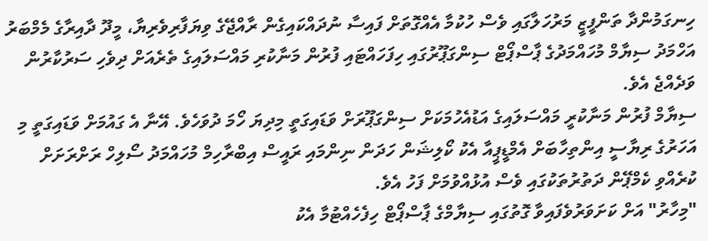ހިނގަމުންދާ ތަންފީޒީ މަރުހަލާގައި ވެސް ހުކުމާ އެއްގޮތަށް ފައިސާ ނުދައްކައިގެން ރާއްޖޭގެ ވިޔަފާރިވެރިޔާ، މީދޫ ދާއިރާގެ މެމްބަރު އަހްމަދު ސިޔާމް މުހައްމަދުގެ ޕާސްޕޯޓް ސިންގަޕޫރުގައި ހިފަހައްޓައި ފުރުން މަނާކުރި މައްސަލައިގެ ތެރެއަށް ދިވެހި ސަރުކާރުން ވަދެއްޖެ އެވެ.
ސިޔާމް ފުރުން މަނާކުރީ މައްސަލައިގެ އަޑުއެހުމަކަށް ސިންގަޕޫރަށް ވަޑައިގަތީ މިދިޔަ ހޯމަ ދުވަހެވެ. އޭނާ އެ ގައުމަށް ވަޑައިގަތީ މި އަހަރުގެ ރިޔާސީ އިންތިހާބަށް އެމްޑީޕީއާ އެކު ކޯލިޝަން ހަދަން ނިންމައި ރައީސް އިބްރާހިމް މުހައްމަދު ސޯލިހް ރަށްރަށަށް ކުރެއްވި ކެމްޕޭން ދަތުރުތަކުގައި ވެސް އުޅުއްވުމަށް ފަހު އެވެ.
"މިހާރު" އަށް ކަށަވަރުވެފައިވާ ގޮތުގައި ސިޔާމްގެ ޕާސްޕޯޓް ހިފެހެއްޓުމާ އެކު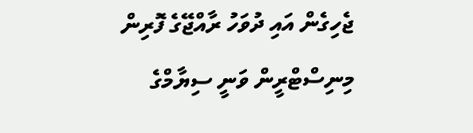ޖެހިގެން އައި ދުވަހު ރާއްޖޭގެ ފޮރިން މިނިސްޓްރީން ވަނީ ސިޔާމްގެ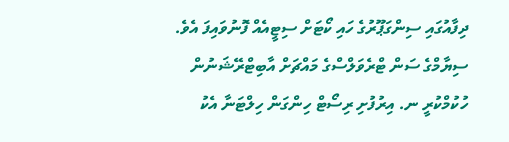ދިފާއުގައި ސިންގަޕޫރުގެ ހައި ކޯޓަށް ސިޓީއެއް ފޮނުވައިފަ އެވެ.
ސިޔާމްގެ ސަން ޓްރެވަލްސްގެ މައްޗަށް އާބިޓްރޭޝަނުން ހުކުމްކުރީ ނ. އިރުފުށި ރިސޯޓް ހިންގަން ހިލްޓަނާ އެކު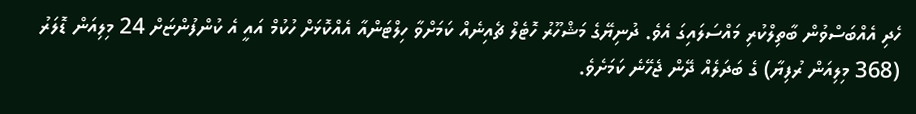ހެދި އެއްބަސްވުން ބާތިލްކުރި މައްސަލައިގަ އެވެ. ދުނިޔޭގެ މަޝްހޫރު ހޮޓެލް ޗެއިނެއް ކަމަށްވާ ހިލްޓަންއާ އެއްކޮޅަށް ހުކުމް އައީ އެ ކުންފުންޏަށް 24 މިލިއަން ޑޮލަރު (368 މިލިއަން ރުފިޔާ) ގެ ބަދަލެއް ދޭން ޖެހޭނެ ކަމަށެވެ.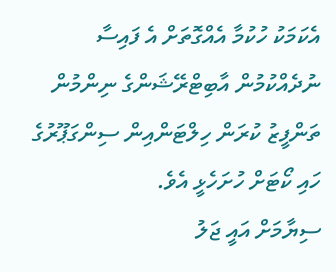އެކަމަކު ހުކުމާ އެއްގޮތަށް އެ ފައިސާ ނުދެއްކުމުން އާބިޓްރޭޝަންގެ ނިންމުން ތަންފީޒު ކުރަން ހިލްޓަންއިން ސިންގަޕޫރުގެ ހައި ކޯޓަށް ހުށަހެޅީ އެވެ.
ސިޔާމަށް އައީ ޖަލު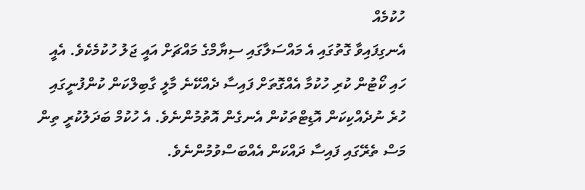ހުކުމެއް
އެނގިފައިވާ ގޮތުގައި އެ މައްސަލާގައި ސިޔާމްގެ މައްޗަށް އައީ ޖަލު ހުކުމެކެވެ. އެއީ ހައި ކޯޓުން ކުރި ހުކުމާ އެއްގޮތަށް ފައިސާ ދެއްކޭނެ މާލީ ގާބިލްކަން ކުންފުނީގައި ހުރެ ނުދެއްކިކަން އޮޑިޓްތަކުން އެނގެން އޮތުމުންނެވެ. އެ ހުކުމް ބަދަލުކުރީ ތިން މަސް ތެރޭގައި ފައިސާ ދައްކަން އެއްބަސްވުމުންނެވެ.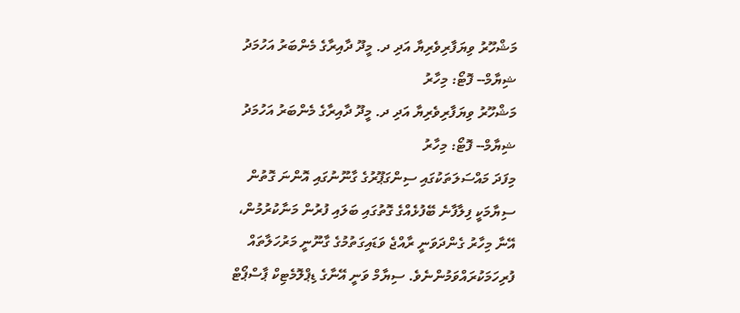މަޝްހޫރު ވިޔަފާރިވެރިޔާ އަދި ދ. މީދޫ ދާއިރާގެ މެންބަރު އަހުމަދު ޝިޔާމް-- ފޮޓޯ: މިހާރު
މަޝްހޫރު ވިޔަފާރިވެރިޔާ އަދި ދ. މީދޫ ދާއިރާގެ މެންބަރު އަހުމަދު ޝިޔާމް-- ފޮޓޯ: މިހާރު
މިފަދަ މައްސަލަތަކުގައި ސިންގަޕޫރުގެ ގާނޫނުގައި އޮންނަ ގޮތުން ސިޔާމަކީ ފިލާފާނެ ބޭފުޅެއްގެ ގޮތުގައި ބަލައި ފުރުން މަނާކުރުމުން، އޭނާ މިހާރު ގެންދަވަނީ ރާއްޖެ ވަޑައިގަތުމުގެ ގާނޫނީ މަރުހަލާތައް ފުރިހަމަކުރައްވަމުންނެވެ. ސިޔާމް ވަނީ އޭނާގެ ޑިޕްލޮމެޓިކް ޕާސްޕޯޓް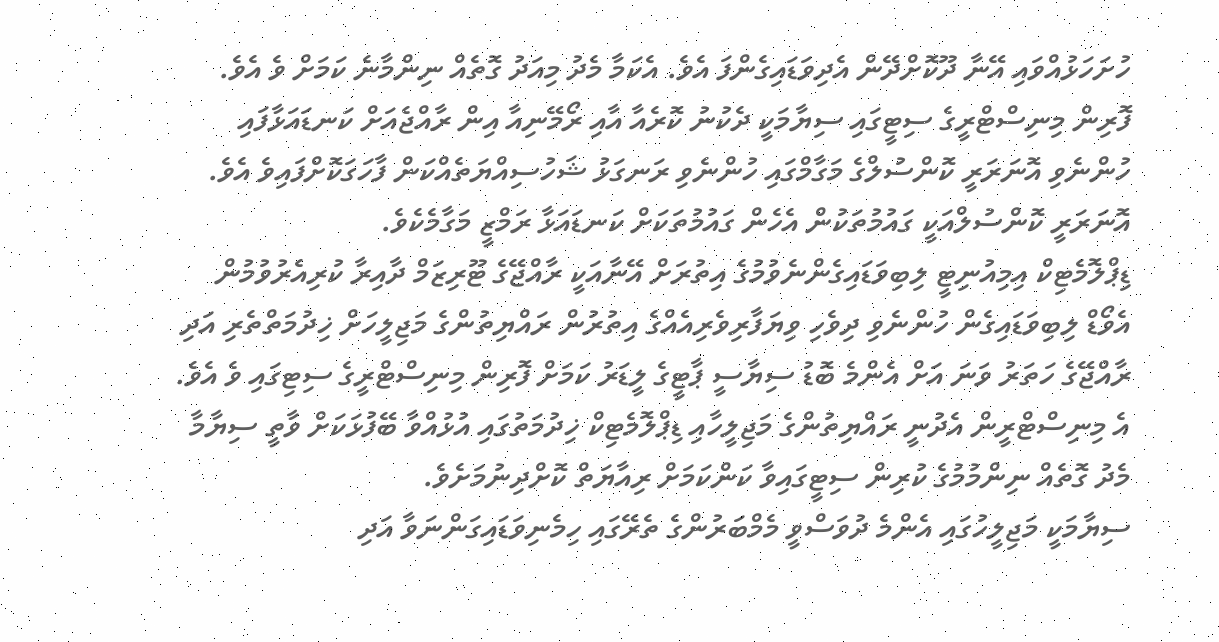ހުށަހަޅުއްވައި އޭނާ ދޫކޮށްދޭން އެދިވަޑައިގެންފަ އެވެ. އެކަމާ މެދު މިއަދު ގޮތެއް ނިންމާނެ ކަމަށް ވެ އެވެ.
ފޮރިން މިނިސްޓްރީގެ ސިޓީގައި ސިޔާމަކީ ދެކުނު ކޮރެއާ އާއި ރޯމޭނިއާ އިން ރާއްޖެއަށް ކަނޑައަޅާފައި ހުންނެވި އޮނަރަރީ ކޮންސުލްގެ މަގާމްގައި ހުންނެވި ރަނގަޅު ޝަހުސިއްޔަތެއްކަން ފާހަގަކޮށްފައިވެ އެވެ. އޮނަރަރީ ކޮންސުލްއަކީ ގައުމުތަކުން އެހެން ގައުމުތަކަށް ކަނޑައަޅާ ރަމްޒީ މަގާމެކެވެ.
ޑިޕްލޮމެޓިކް އިމިއުނިޓީ ލިބިވަޑައިގެންނެވުމުގެ އިތުރަށް އޭނާއަކީ ރާއްޖޭގެ ޓޫރިޒަމް ދާއިރާ ކުރިއެރުވުމުން އެވޯޑް ލިބިވަޑައިގެން ހުންނެވި ދިވެހި ވިޔަފާރިވެރިއެއްގެ އިތުރުން ރައްޔިތުންގެ މަޖިލީހަށް ޚިދުމަތްތެރި އަދި ރާއްޖޭގެ ހަތަރު ވަނަ އަށް އެންމެ ބޮޑު ސިޔާސީ ޕާޓީގެ ލީޑަރު ކަމަށް ފޮރިން މިނިސްޓްރީގެ ސިޓިގައި ވެ އެވެ. އެ މިނިސްޓްރީން އެދުނީ ރައްޔިތުންގެ މަޖިލީހާއި ޑިޕްލޮމެޓިކް ޚިދުމަތުގައި އުޅުއްވާ ބޭފުޅަކަށް ވާތީ ސިޔާމާ މެދު ގޮތެއް ނިންމުމުގެ ކުރިން ސިޓީގައިވާ ކަންކަމަށް ރިއާޔަތް ކޮށްދިނުމަށެވެ.
ސިޔާމަކީ މަޖިލީހުގައި އެންމެ ދުވަސްވީ މެމްބަރުންގެ ތެރޭގައި ހިމެނިވަޑައިގަންނަވާ އަދި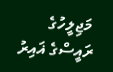މަޖިލީހުގެ ރައީސްގެ ޣައިރު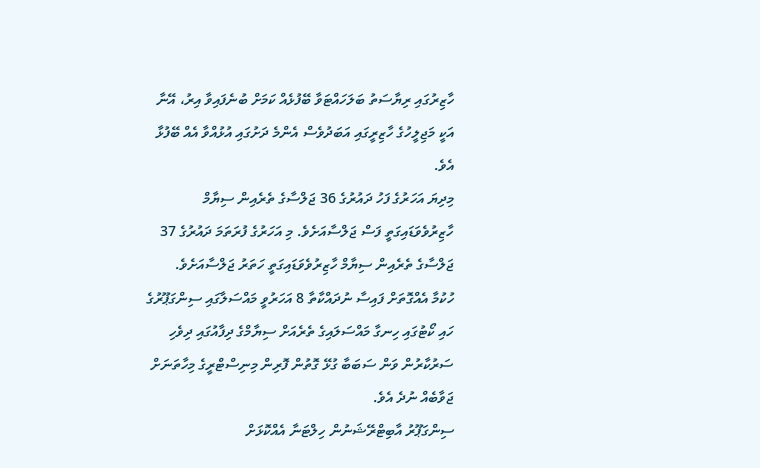ހާޒިރުގައި ރިޔާސަތު ބަލަހައްޓަވާ ބޭފުޅެއް ކަމަށް ބުނެފައިވާ އިރު، އޭނާ އަކީ މަޖިލީހުގެ ހާޒިރީގައި އަބަދުވެސް އެންމެ ދަށުގައި އުޅުއްވާ އެއް ބޭފުޅާ އެވެ.
މިދިޔަ އަހަރުގެ ފަހު ދައުރުގެ 36 ޖަލްސާގެ ތެރެއިން ސިޔާމް ހާޒިރުވެވަޑައިގަތީ ފަސް ޖަލްސާއަށެވެ. މި އަހަރުގެ ފުރަތަމަ ދައުރުގެ 37 ޖަލްސާގެ ތެރެއިން ސިޔާމް ހާޒިރުވެވަޑައިގަތީ ހަތަރު ޖަލްސާއަށެވެ.
ހުކުމާ އެއްގޮތަށް ފައިސާ ނުދައްކާތާ 8 އަހަރުވީ މައްސަލާގައި ސިންގަޕޫރުގެ ހައި ކޯޓުގައި ހިނގާ މައްސަލައިގެ ތެރެއަށް ސިޔާމްގެ ދިފާއުގައި ދިވެހި ސަރުކާރުން ވަން ސަބަބާ ގުޅޭ ގޮތުން ފޮރިން މިނިސްޓްރީގެ މިހާތަނަށް ޖަވާބެއް ނުދެ އެވެ.
ސިންގަޕޫރު އާބިޓްރޭޝަނުން ހިލްޓަނާ އެއްކޮޅަށް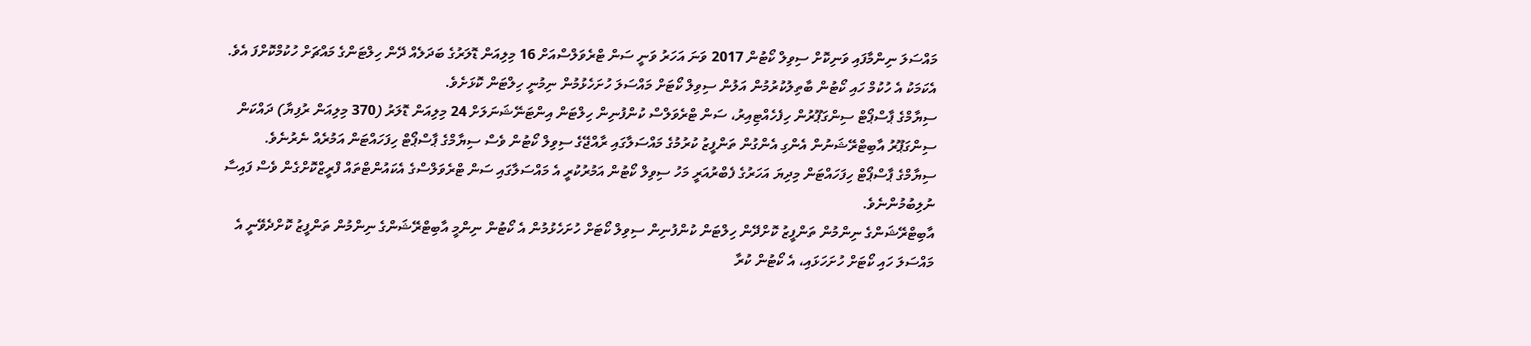މައްސަލަ ނިންމާފައި ވަނިކޮށް ސިވިލް ކޯޓުން 2017 ވަނަ އަހަރު ވަނީ ސަން ޓްރެވަލްސްއަށް 16 މިލިއަން ޑޮލަރުގެ ބަދަލެއް ދޭން ހިލްޓަންގެ މައްޗަށް ހުކުމްކޮށްފަ އެވެ. އެކަމަކު އެ ހުކުމް ހައި ކޯޓުން ބާތިލުކުރުމުން އަލުން ސިވިލް ކޯޓަށް މައްސަލަ ހުށަހެޅުމުން ނިމުނީ ހިލްޓަން ކޮޅަށެވެ.
ސިޔާމްގެ ޕާސްޕޯޓް ސިންގަޕޫރުން ހިފެހެއްޓިއިރު، ސަން ޓްރެވަލްސް ކުންފުނިން ހިލްޓަން އިންޓަނޭޝަނަލަށް 24 މިލިއަން ޑޮލަރު (370 މިލިއަން ރުފިޔާ) ދައްކަން ސިންގަޕޫރު އާބިޓްރޭޝަނުން އެންގި އެންގުން ތަންފީޒު ކުރުމުގެ މައްސަލާގައި ރާއްޖޭގެ ސިވިލް ކޯޓުން ވެސް ސިޔާމްގެ ޕާސްޕޯޓް ހިފަހައްޓަން އަމުރެއް ނެރުނެވެ.
ސިޔާމްގެ ޕާސްޕޯޓް ހިފަހައްޓަން މިދިޔަ އަހަރުގެ ފެބްރުއަރީ މަހު ސިވިލް ކޯޓުން އަމުރުކުރީ އެ މައްސަލާގައި ސަން ޓްރެވަލްސްގެ އެކައުންޓްތައް ފްރީޒްކޮށްގެން ވެސް ފައިސާ ނުލިބުމުންނެވެ.
އާބިޓްރޭޝަންގެ ނިންމުން ތަންފީޒު ކޮށްދޭން ހިލްޓަން ކުންފުނިން ސިވިލް ކޯޓަށް ހުށަހެޅުމުން އެ ކޯޓުން ނިންމީ އާބިޓްރޭޝަންގެ ނިންމުން ތަންފީޒު ކޮށްދެވޭނީ އެ މައްސަލަ ހައި ކޯޓަށް ހުށަހަޅައި، އެ ކޯޓުން ކުރާ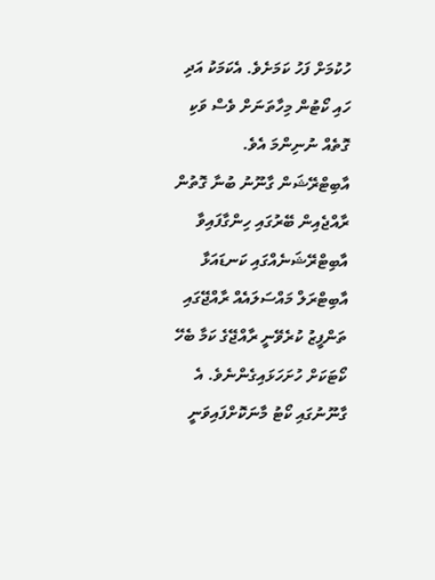ހުކުމަށް ފަހު ކަމަށެވެ. އެކަމަކު އަދި ހައި ކޯޓުން މިހާތަނަށް ވެސް ވަކި ގޮތެއް ނުނިންމަ އެވެ.
އާބިޓްރޭޝަން ގާނޫނު ބުނާ ގޮތުން ރާއްޖެއިން ބޭރުގައި ހިންގާފައިވާ އާބިޓްރޭޝަނެއްގައި ކަނޑައަޅާ އާބިޓްރަލް މައްސަލައެއް ރާއްޖޭގައި ތަންފީޒު ކުރެވޭނީ ރާއްޖޭގެ ކަމާ ބެހޭ ކޯޓަކަށް ހުށަހަޅައިގެންނެވެ. އެ ގާނޫނުގައި ކޯޓު މާނަކޮށްފައިވަނީ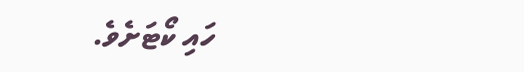ހައި ކޯޓަށެވެ.